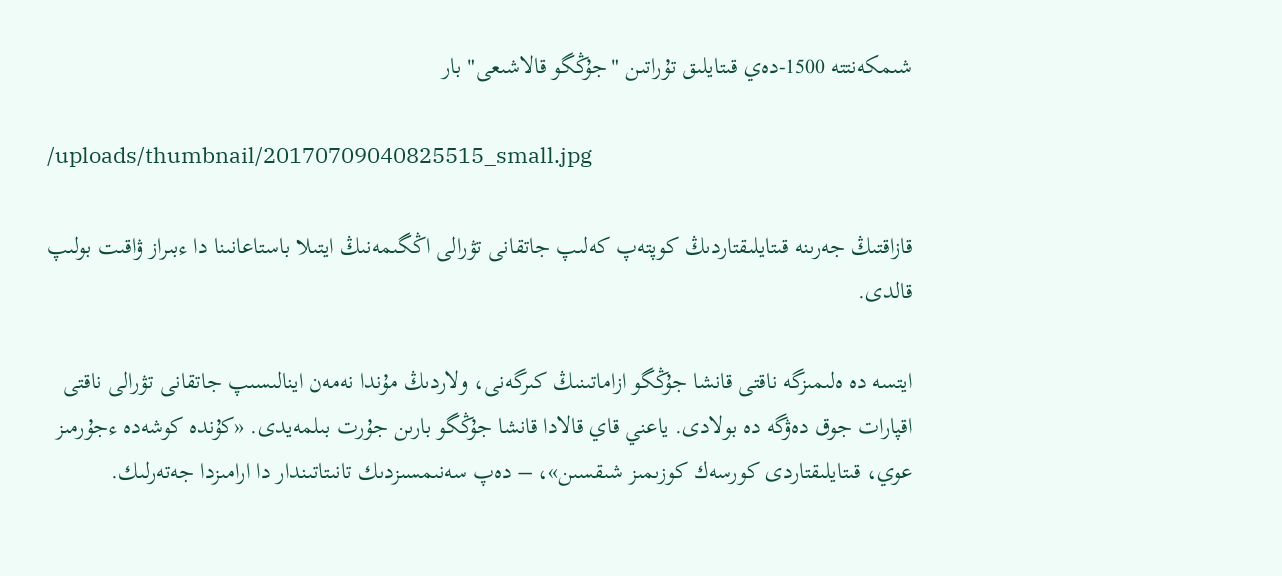شىمكەنتتە 1500-دەي قىتايلىق تۇراتىن "جۇڭگو قالاشىعى" بار

/uploads/thumbnail/20170709040825515_small.jpg

قازاقتىڭ جەرىنە قىتايلىقتاردىڭ كوپتەپ كەلىپ جاتقانى تۋرالى اڭگىمەنىڭ ايتىلا باستاعانىنا دا ءبىراز ۋاقىت بولىپ قالدى.

ايتسە دە ەلىمىزگە ناقتى قانشا جۇڭگو ازاماتىنىڭ كىرگەنى، ولاردىڭ مۇندا نەمەن اينالىسىپ جاتقانى تۋرالى ناقتى اقپارات جوق دەۋگە دە بولادى. ياعني قاي قالادا قانشا جۇڭگو بارىن جۇرت بىلمەيدى. «كۇندە كوشەدە ءجۇرمىز عوي، قىتايلىقتاردى كورسەك كوزىمىز شىقسىن»، – دەپ سەنىمسىزدىك تانىتاتىندار دا ارامىزدا جەتەرلىك.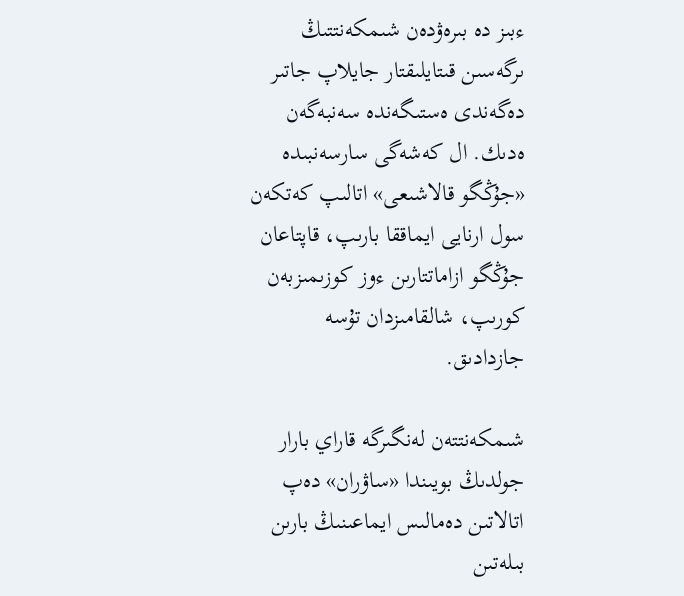ءبىز دە بىرەۋدەن شىمكەنتتىڭ ىرگەسىن قىتايلىقتار جايلاپ جاتىر دەگەندى ەستىگەندە سەنبەگەن ەدىك. ال كەشەگى سارسەنبىدە «جۇڭگو قالاشىعى» اتالىپ كەتكەن سول ارنايى ايماققا بارىپ، قاپتاعان جۇڭگو ازاماتتارىن ءوز كوزىمىزبەن كورىپ، شالقامىزدان تۇسە جازدادىق.

شىمكەنتتەن لەنگىرگە قاراي بارار جولدىڭ بويىندا «ساۋران» دەپ اتالاتىن دەمالىس ايماعىنىڭ بارىن بىلەتىن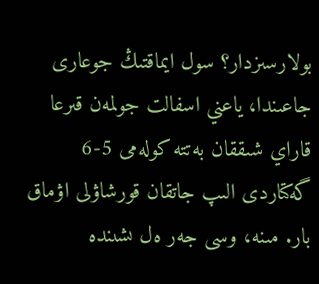بولارسىزدار؟ سول ايماقتىڭ جوعارى جاعىندا، ياعني اسفالت جولمەن قىرعا قاراي شىققان بەتتە كولەمى 5-6 گەكتاردى الىپ جاتقان قورشاۋلى اۋماق بار. مىنە، وسى جەر ەل ىشىندە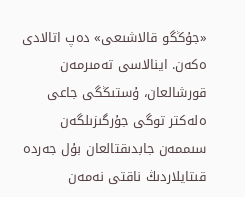«جۇڭگو قالاشىعى» دەپ اتالادى ەكەن. اينالاسى تەمىرمەن قورشالعان، ۇستىڭگى جاعى ەلەكتر توگى جۇرگىزىلگەن سىممەن جابدىقتالعان بۇل جەردە قىتايلاردىڭ ناقتى نەمەن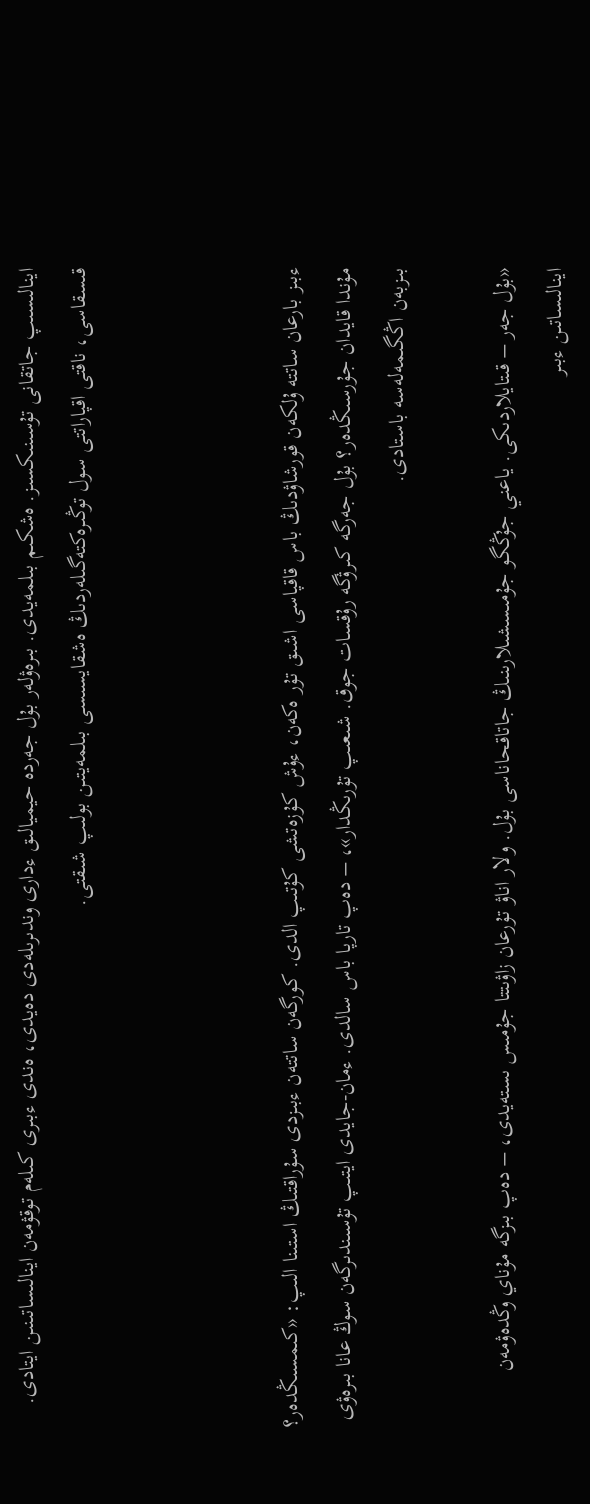اينالىسىپ جاتقانى تۇسىنىكسىز. ەشكىم بىلمەيدى. بىرەۋلەر بۇل جەردە حيميالىق ءدارى وندىرىلەدى دەيدى، ەندى ءبىرى كىلەم توقۋمەن اينالىساتىنىن ايتادى. قىسقاسى، ناقتى اقپاراتتى سول توڭىرەكتەگىلەردىڭ ەشقايسىسى بىلمەيتىن بولىپ شىقتى.



ءبىز بارعان ساتتە ۇلكەن قورشاۋدىڭ باس قاقپاسى اشىق تۇر ەكەن، ءۇش كۇزەتشى كۇتىپ الدى. كورگەن ساتتەن ءبىزدى سۇراقتىڭ استىنا الىپ: «كىمسىڭدەر؟ مۇندا قايدان جۇرسىڭدەر؟ بۇل جەرگە كىرۋگە رۇقسات جوق. شىعىپ تۇرىڭدار»، – دەپ تارپا باس سالدى. ءمان-جايدى ايتىپ تۇسىندىرگەن سوڭ عانا بىرەۋى بىزبەن اڭگىمەلەسە باستادى.

«بۇل جەر – قىتايلاردىكى. ياعني جۇڭگو جۇمىسشىلارىنىڭ جاتاقحاناسى بۇل. ولار اناۋ تۇرعان زاۋىتتا جۇمىس ىستەيدى، – دەپ بىزگە مۇناي وڭدەۋمەن اينالىساتىن ءبىر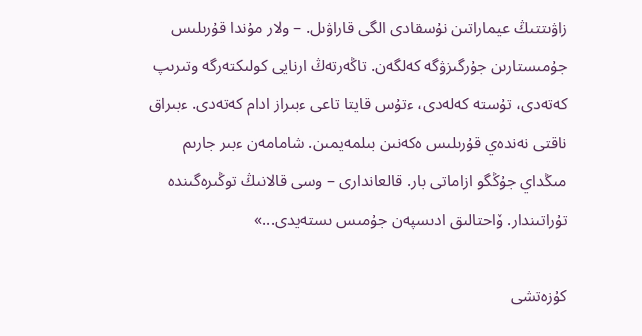زاۋىتتىڭ عيماراتىن نۇسقادى الگى قاراۋىل. – ولار مۇندا قۇرىلىس جۇمىستارىن جۇرگىزۋگە كەلگەن. تاڭەرتەڭ ارنايى كولىكتەرگە وتىرىپ كەتەدى، تۇستە كەلەدى، ءتۇس قايتا تاعى ءبىراز ادام كەتەدى. ءبىراق ناقتى نەندەي قۇرىلىس ەكەنىن بىلمەيمىن. شامامەن ءبىر جارىم مىڭداي جۇڭگو ازاماتى بار. قالعاندارى – وسى قالانىڭ توڭىرەگىندە تۇراتىندار. ۆاحتالىق ادىسپەن جۇمىس ىستەيدى...»

كۇزەتشى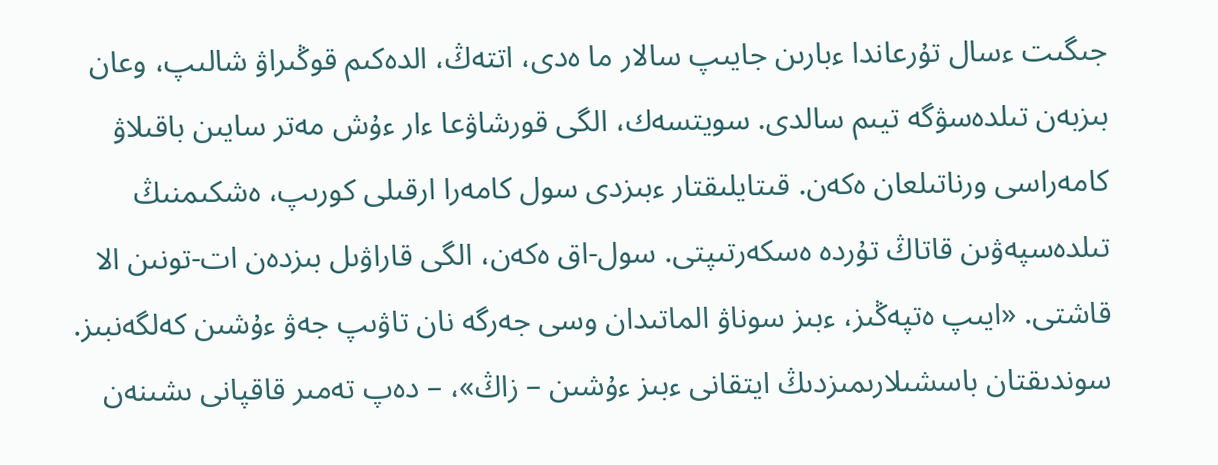جىگىت ءسال تۇرعاندا ءبارىن جايىپ سالار ما ەدى، اتتەڭ، الدەكىم قوڭىراۋ شالىپ، وعان بىزبەن تىلدەسۋگە تيىم سالدى. سويتسەك، الگى قورشاۋعا ءار ءۇش مەتر سايىن باقىلاۋ كامەراسى ورناتىلعان ەكەن. قىتايلىقتار ءبىزدى سول كامەرا ارقىلى كورىپ، ەشكىمنىڭ تىلدەسپەۋىن قاتاڭ تۇردە ەسكەرتىپتى. سول-اق ەكەن، الگى قاراۋىل بىزدەن ات-تونىن الا قاشتى. «ايىپ ەتپەڭىز، ءبىز سوناۋ الماتىدان وسى جەرگە نان تاۋىپ جەۋ ءۇشىن كەلگەنبىز. سوندىقتان باسشىلارىمىزدىڭ ايتقانى ءبىز ءۇشىن – زاڭ»، – دەپ تەمىر قاقپانى ىشىنەن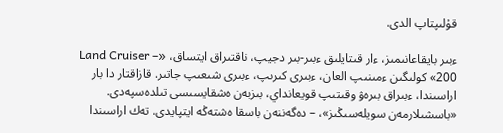قۇلىپتاپ الدى.

ءبىر بايقاعانىمىز، ءار قىتايلىق ءبىر-بىر دجيپ، ناقتىراق ايتساق، «Land Cruiser – 200» كولىگىن ءمىنىپ العان، ءبىرى كىرىپ، ءبىرى شىعىپ جاتىر. قازاقتار دا بار اراسىندا، ءبىراق بىرەۋ وقىتىپ قويعانداي، بىزبەن ەشقايسىسى تىلدەسپەدى. «باسشىلارمەن سويلەسىڭىز»، – دەگەننەن باسقا ەشتەڭە ايتپايدى. تەك اراسىندا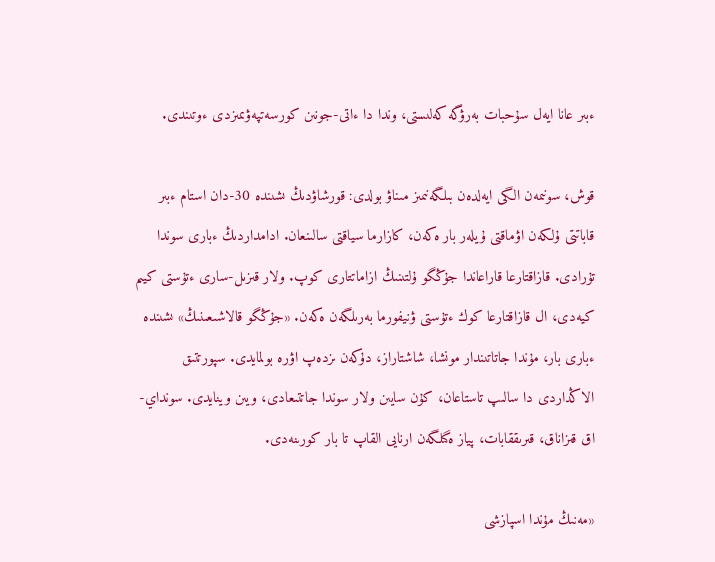ءبىر عانا ايەل سۇحبات بەرۋگە كەلىستى، وندا دا ءاتى-جونىن كورسەتپەۋىمىزدى ءوتىندى.

قوش، سونىمەن الگى ايەلدەن بىلگەنىمىز مىناۋ بولدى: قورشاۋدىڭ ىشىندە 30-دان استام ءبىر قاباتتى ۇلكەن اۋماقتى ۇيلەر بار ەكەن، كازارما سياقتى سالىنعان. ادامداردىڭ ءبارى سوندا تۇرادى. قازاقتارعا قاراعاندا جۇڭگو ۇلتىنىڭ ازاماتتارى كوپ. ولار قىزىل-سارى ءتۇستى كيىم كيەدى، ال قازاقتارعا كوك ءتۇستى ۋنيفورما بەرىلگەن ەكەن. «جۇڭگو قالاشىعىنىڭ» ىشىندە ءبارى بار، مۇندا جاتاتىندار مونشا، شاشتاراز، دۇكەن ىزدەپ اۋرە بولمايدى. سپورتتىق الاڭداردى دا سالىپ تاستاعان، كۇن سايىن ولار سوندا جاتتىعادى، ويىن وينايدى. سونداي-اق قىزاناق، قىرىققابات، پياز ەگىلگەن ارنايى القاپ تا بار كورىنەدى.

«مەنىڭ مۇندا اسپازشى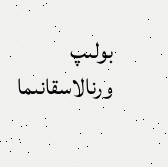بولىپ ورنالاسقانىما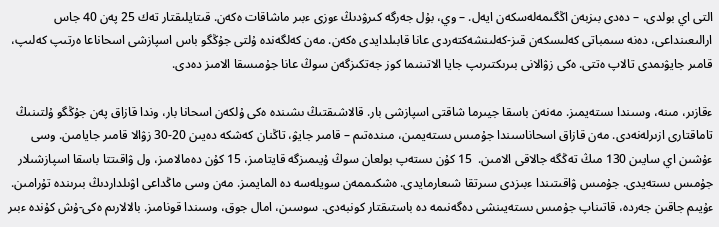التى اي بولدى، – دەدى بىزبەن اڭگىمەلەسكەن ايەل. – وي، بۇل جەرگە كىرۋدىڭ ءوزى ءبىر ماشاقات ەكەن. قىتايلىقتار تەك 25 پەن 40 جاس ارالىعىنداعى، دەنە سىمباتى كەلىسكەن قىز-كەلىنشەكتەردى عانا قابىلدايدى ەكەن. مەن كەلگەندە ۇلتى جۇڭگو باس اسپازشى اسحاناعا ەرتىپ كەلىپ، قامىر جايۋىمدى تالاپ ەتتى. ەكى زۋالانى بىرىكتىرىپ جايا الاتىنىما كوز جەتكىزگەن سوڭ عانا جۇمىسقا الامىز دەدى.

ءقازىر، مىنە، وسىندا ىستەيمىز. مەنەن باسقا جيىرما شاقتى اسپازشى بار. قالاشىقتىڭ ىشىندە ەكى ۇلكەن اسحانا بار، وندا قازاق پەن جۇڭگو ۇلتىنىڭ تاماقتارى ازىرلەنەدى. مەن قازاق اسحاناسىندا جۇمىس ىستەيمىن، مىندەتىم – قامىر جايۋ، تاڭنان كەشكە دەيىن 20-30 زۋالا قامىر جايامىن. وسى ءۇشىن اي سايىن 130 مىڭ تەڭگە جالاقى الامىن.  15 كۇن ىستەپ بولعان سوڭ ۇيىمىزگە قايتامىز، 15 كۇن دەمالامىز، ول ۋاقىتتا باسقا اسپازشىلار جۇمىس ىستەيدى. جۇمىس ۋاقىتىندا ءبىزدى سىرتقا شىعارمايدى. ەشكىممەن سويلەسە دە المايمىز. مەن وسى ماڭداعى اۋىلداردىڭ بىرىندە تۇرامىن. ءۇيىم جاقىن جەردە، قاتىناپ جۇمىس ىستەيىنشى دەگەنىمە دە باستىقتار كونبەدى. سوسىن، امال جوق، وسىندا قونامىز. بالالارىم ەكى-ۇش كۇندە ءبىر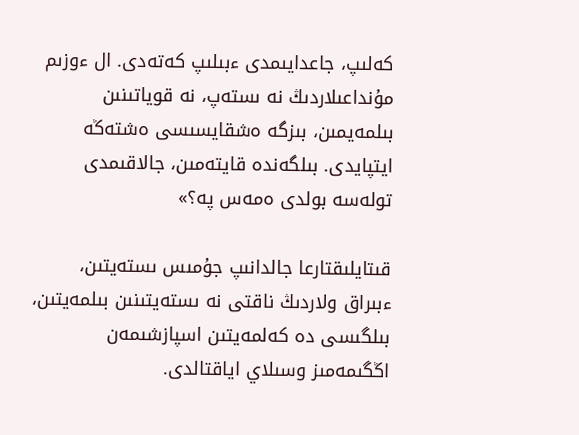كەلىپ، جاعدايىمدى ءبىلىپ كەتەدى. ال ءوزىم مۇنداعىلاردىڭ نە ىستەپ، نە قوياتىنىن بىلمەيمىن، بىزگە ەشقايسىسى ەشتەڭە ايتپايدى. بىلگەندە قايتەمىن، جالاقىمدى تولەسە بولدى ەمەس پە؟»

قىتايلىقتارعا جالدانىپ جۇمىس ىستەيتىن، ءبىراق ولاردىڭ ناقتى نە ىستەيتىنىن بىلمەيتىن، بىلگىسى دە كەلمەيتىن اسپازشىمەن اڭگىمەمىز وسىلاي اياقتالدى.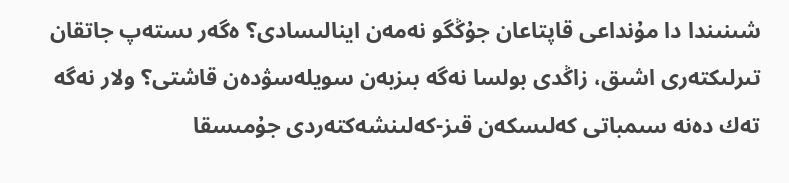شىنىندا دا مۇنداعى قاپتاعان جۇڭگو نەمەن اينالىسادى؟ ەگەر ىستەپ جاتقان تىرلىكتەرى اشىق، زاڭدى بولسا نەگە بىزبەن سويلەسۋدەن قاشتى؟ ولار نەگە تەك دەنە سىمباتى كەلىسكەن قىز-كەلىنشەكتەردى جۇمىسقا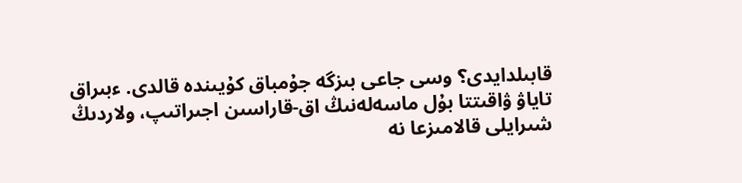قابىلدايدى؟ وسى جاعى بىزگە جۇمباق كۇيىندە قالدى. ءبىراق تاياۋ ۋاقىتتا بۇل ماسەلەنىڭ اق-قاراسىن اجىراتىپ، ولاردىڭ شىرايلى قالامىزعا نە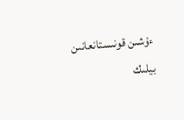ءۇشىن قونىستانعانىن بيلىك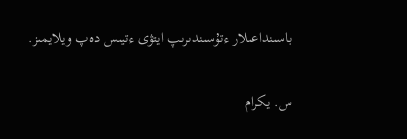باسىنداعىلار ءتۇسىندىرىپ ايتۋى ءتيىس دەپ ويلايمىز.

س. يكرام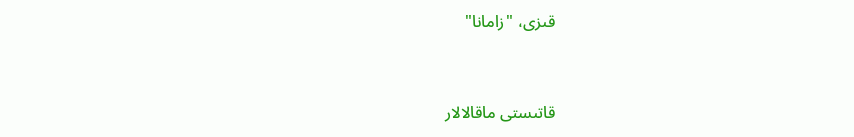قىزى، "زامانا"



قاتىستى ماقالالار